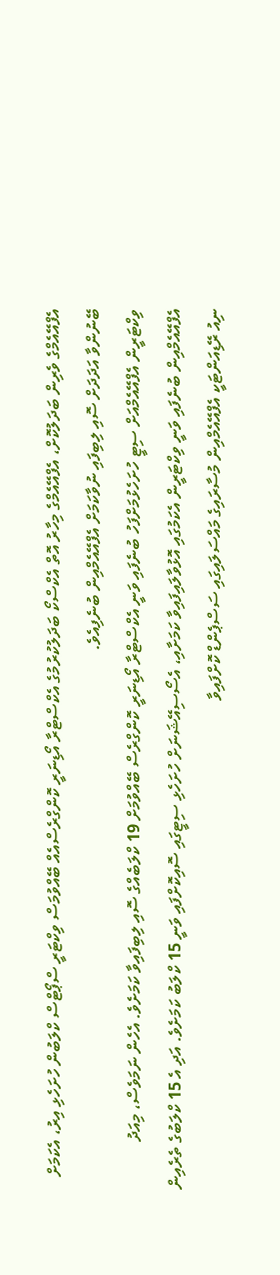އެފްއޭއެމްގެ ވެރިން ބަދަލުކޮށް، އެފްއޭއެމްގެ މިހާރު އޮތް އެކްސްކޯ ބަދަލުކުރުމުގެ އެކްސްޓްރާ އޯޑިނަރީ ކޮންގްރެސްއެއް ބޭއްވުމަސް ވިކްޓަރީ ސްޕޯޓްސް ކްލަބުން ހުށަހެޅި އިރު، އެކަމަށް ބޭނުންވާ އަދަދަށް ސޮއި ލިބިފައި ނުވާކަމަށް އެފްއޭއެމްއިން ބުނެފިއެވެ.
ވިކްޓަރީން އެފްއޭއެމްއަށް ސިޓީ ހުށަހެޅުމަށްފަހު ބުނެފައި ވަނީ އެކްސްޓްރާ އޯޑިނަރީ ކޮންގްރެސް ބޭއްވުމަށް 19 ކްލަބެއްގެ ސޮއި ލިބިފައިވާ ކަމަށެވެ. އެހެން ނަމަވެސް، މިއަދު އެފްއޭއެމްއިން ބުނެފައި ވަނީ ވިކްޓަރީން އެކަމުގައި އޮޅުވާލައިފައިވާ ކަމަށާއި، އެސޯސިއޭޝަނަށް ހުށަހެޅި ސިޓީގައި ސޮއިކޮށްފައި ވަނީ 15 ކްލަބު ކަމަށެވެ. އަދި އެ 15 ކްލަބުގެ ތެރެއިން ނިއު ރޭޑިއަންޓަކީ އެފްއޭއެމްއިން މުސާރައިގެ މައްސަލައިގައި ސަސްޕެންޑް ކޮށްފައިވާ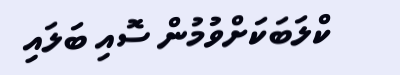ކްލަބަކަށްވުމުން ސޮއި ބަލައި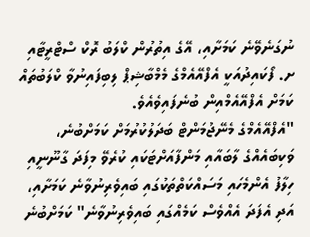ނުގަނެވޭނެ ކަމަށާއި، އޭގެ އިތުރުން ކްލަބު ރޮކް ސްޓްރީޓާއި ށ. ފޯކައިދުއަކީ އެފްއޭއެމްގެ މެމްބާޝިޕް ލިބިފައިނުވާ ކްލަބުތައް ކަމަށް އެފްއޭއެމްއިން ބުނެފައިވެއެވެ.
"އެފްއޭއެމްގެ މެނޭޖުމަންޓް ބަދަލުކުރުމަށް ކަމަށްބުނެ، ވަކިބައެއްގެ ލާބައާއި މަންފާއަށްޓަކައި ކުރެވޭ މިފަދަ ގާނޫނީއި ހިލާފު އެންމެހައި މަސައްކަތްތަކުގައި ބައިވެރިނުވާނެ ކަމަށާއި، އަދި އެފަދަ އެއްވެސް ކަމެއްގައި ބައިވެރިނުވާނެ" ކަމަށްބުނެ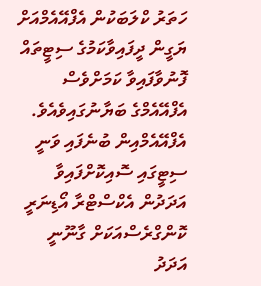ހަތަރު ކްލަބަކުން އެފްއޭއެމްއަށް ޔަގީން ދީފައިވާކަމުގެ ސިޓީތައް ފޮނުވާފައިވާ ކަމަށްވެސް އެފްއޭއެމްގެ ބަޔާނުގައިވެއެވެ.
އެފްއޭއެމްއިން ބުނެފައި ވަނީ ސިޓީގައި ސޮއިކޮށްފައިވާ އަދަދުން އެކްސްޓްރާ އޯޑިނަރީ ކޮންގްރެސްއަކަށް ގާނޫނީ އަދަދު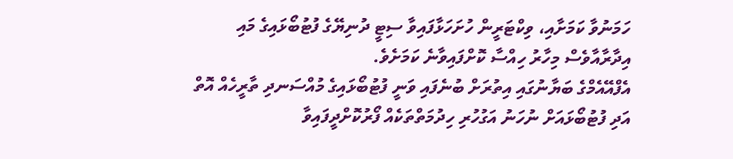ހަމަނުވާ ކަމަށާއި، ވިކްޓަރީން ހުށަހަޅާފައިވާ ސިޓީ ދުނިޔޭގެ ފުޓުބޯޅައިގެ މައި އިދާރާއާވެސް މިހާރު ހިއްސާ ކޮށްފައިވާނެ ކަމަށެވެ.
އެފްއޭއެމްގެ ބަޔާނުގައި އިތުރަށް ބުނެފައި ވަނީ ފުޓުބޯޅައިގެ މުއްސަނދި ތާރީހެއް އޮތް އަދި ފުޓުބޯޅައަށް ނުހަނު އަގުހުރި ހިދުމަތްތަކެއް ފޯރުކޮށްދީފައިވާ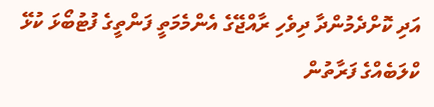އަދި ކޮށްދެމުންދާ ދިވެހި ރާއްޖޭގެ އެންމެމަތީ ފަންތީގެ ފުޓުބޯޅަ ކުޅޭ ކްލަބެއްގެ ފަރާތުން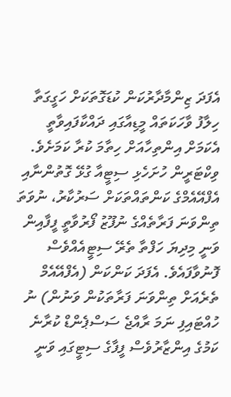އެފަދަ ޒިންމާދާރުކަން ކުޑަގޮތަކަށް ހަގީގަތާ ހިލާފު ވާހަކަތައް މީޑިއާގައި ދައްކާފައިވާތީ އެކަމަށް އިންތިހާއަށް ހިތާމަ ކުރާ ކަމަށެވެ.
ވިކްޓަރީން ހުށަހެޅި ސިޓީއާ ގުޅޭ ގޮތުންނާއި އެފްއޭއެމްގެ ކަންތައްތަކަށް ސަރުކާރު، ނުވަތަ ތިންވަނަ ފަރާތެއްގެ ނުފޫޒު ފޯރުވާތީ ފީފާއިން ވަނީ މިދިޔަ ހަފްތާ ތެރޭ ސިޓީއެއްވެސް ފޮނުވާފައެވެ. އެފަދަ ކަންކަން (އެފްއޭއެމް ތެރެއަށް ތިންވަނަ ފަރާތަކުން ވަނުން) ނު ހުއްޓައިފި ނަމަ ރާއްޖެ ސަސްޕެންޑް ކުރާނެ ކަމުގެ އިންޒާރުވެސް ފީފާގެ ސިޓީގައި ވަނީ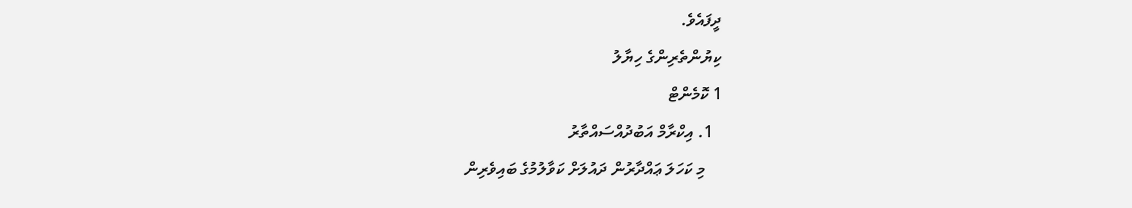ދީފައެވެ.
ކިޔުންތެރިންގެ ހިޔާލު
1 ކޮމެންޓް
  1. އިކްރާމް އަބުދުއްސައްތާރު
    މި ކަހަލަ ޢައްދާރުން ދައުލަށް ކަވާލުމުގެ ބައިވެރިން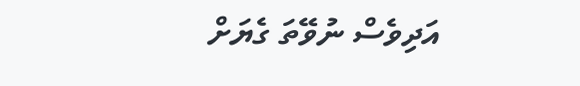އަދިވެސް ނުވޭތަ ގެޔަށް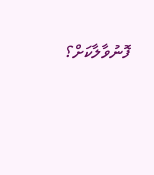ފޮނުވާލާކަށް؟